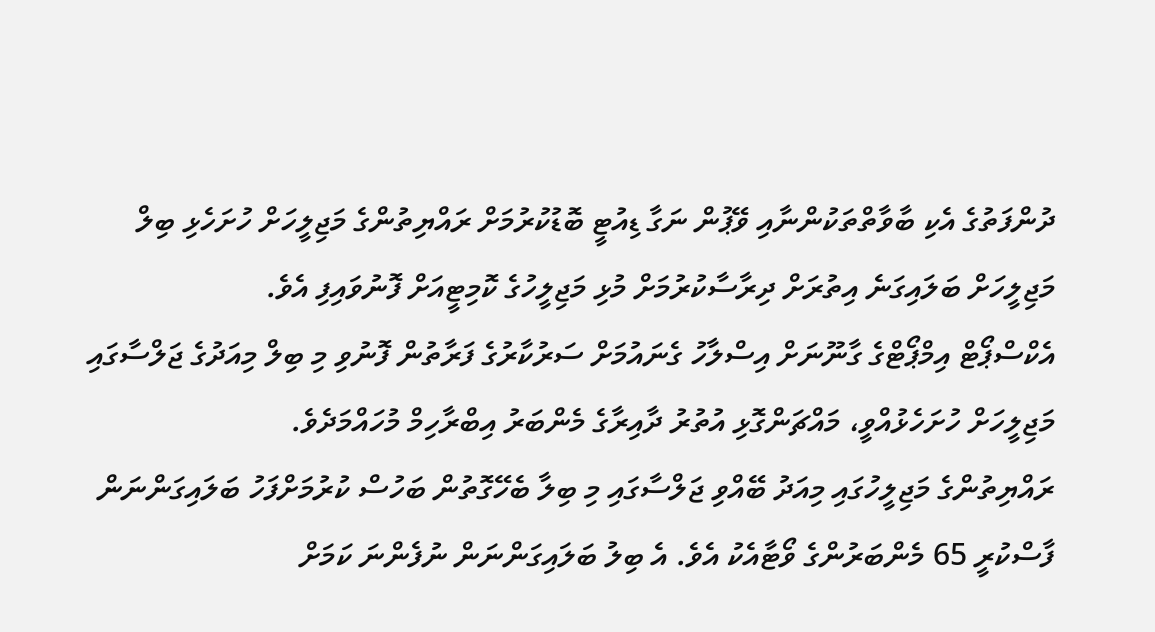ދުންފަތުގެ އެކި ބާވާތްތަކުންނާއި ވޭޕުން ނަގާ ޑިއުޓީ ބޮޑުކުރުމަށް ރައްޔިތުންގެ މަޖިލީހަށް ހުށަހެޅި ބިލް މަޖިލީހަށް ބަލައިގަނެ އިތުރަށް ދިރާސާކުރުމަށް މުޅި މަޖިލީހުގެ ކޮމިޓީއަށް ފޮނުވައިފި އެވެ.
އެކްސްޕޯޓް އިމްޕޯޓްގެ ގާނޫނަށް އިސްލާހު ގެނައުމަށް ސަރުކާރުގެ ފަރާތުން ފޮނުވި މި ބިލް މިއަދުގެ ޖަލްސާގައި މަޖިލީހަށް ހުށަހެޅުއްވީ، މައްޗަންގޮޅި އުތުރު ދާއިރާގެ މެންބަރު އިބްރާހިމް މުހައްމަދެވެ.
ރައްޔިތުންގެ މަޖިލީހުގައި މިއަދު ބޭއްވި ޖަލްސާގައި މި ބިލާ ބެހޭގޮތުން ބަހުސް ކުރުމަށްފަހު ބަލައިގަންނަން ފާސްކުރީ 65 މެންބަރުންގެ ވޯޓާއެކު އެވެ. އެ ބިލު ބަލައިގަންނަން ނުފެންނަ ކަމަށް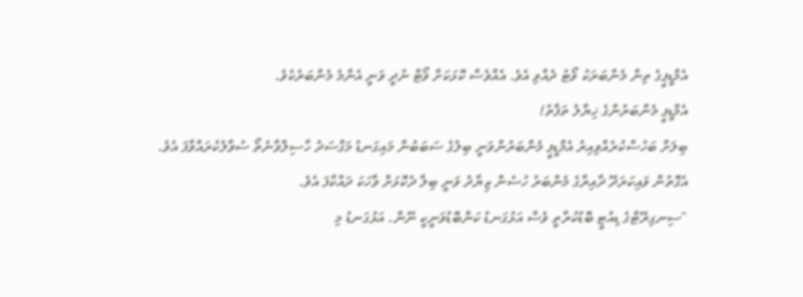އެމްޑީޕީގެ ތިން މެންބަރަކު ވޯޓު ދެއްވި އެވެ. އެއްވެސް ކޮޅަކަށް ވޯޓް ނުދީ ވަނީ އެންމެ މެންބަރެކެވެ.
އެމްޑީޕީ މެންބަރުންގެ ޚިޔާލު ތަފާތު!
ބިލަށް ބަހުސްކުރެއްވިއިރު އެމްޑީޕީ މެންބަރުންވަނީ ބިލުގެ ސަބަބުން މައިގަނޑު މަގްސަދު ހާސިލްވާނެތޯ ސުވާލުކުރައްވާފަ އެވެ. އެގޮތުން ވައިކަރަދޫ ދާއިރާގެ މެންބަރު ހުސެން ޒިޔާދު ވަނީ ބިލާ ދެކޮޅަށް ވާހަކަ ދައްކާފަ އެވެ.
"ސިނގިރޭޓްގެ ޑިއުޓީ ބޮޑުކުރާތީ ވެސް އަޅުގަނޑު ކަންބޮޑުވަނީކީ ނޫން. އަޅުގަނޑު މި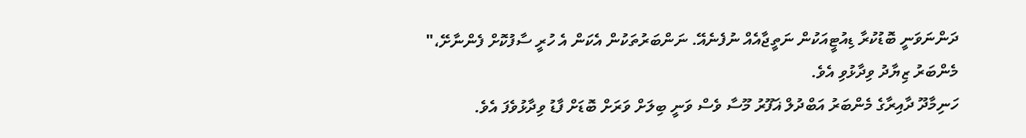ދަންނަވަނީ ބޮޑުކުރާ ޑިއުޓީއަކުން ނަތީޖާއެއް ނުފެނެއޭ. ނަންބަރުތަކުން އެކަން އެ ހުރީ ސާފުކޮށް ފެންނާށޭ،" މެންބަރު ޒިޔާދު ވިދާޅުވި އެވެ.
ހަނިމާދޫ ދާއިރާގެ މެންބަރު އަބްދުލް ޣަފޫރު މޫސާ ވެސް ވަނީ ބިލަށް ވަރަށް ބޮޑަށް ފާޑު ވިދާޅުވެފަ އެވެ.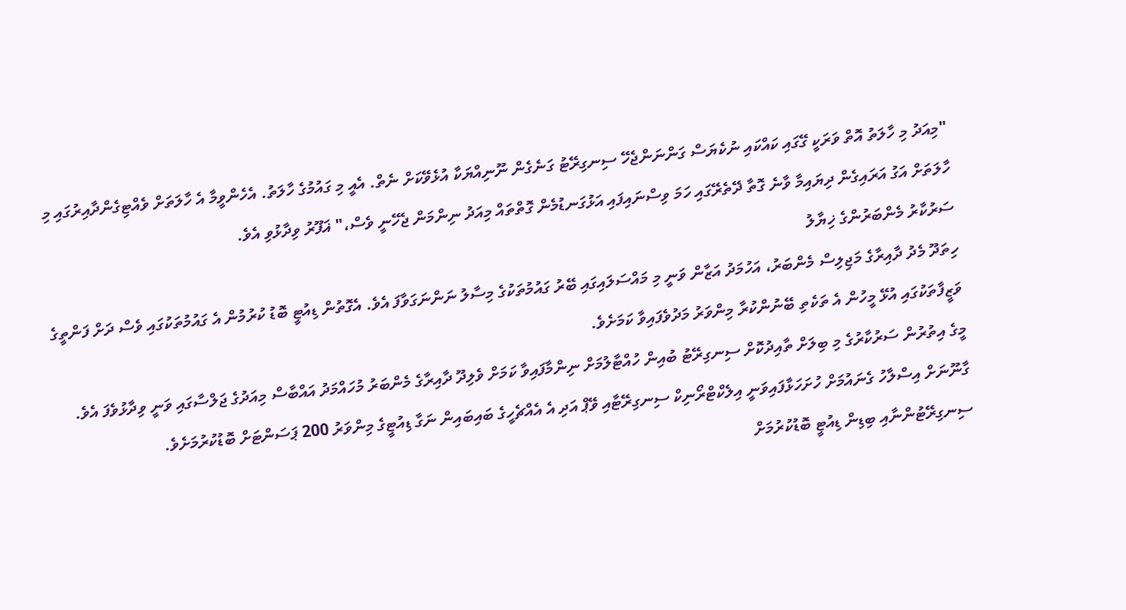"މިއަދު މި ހާލަތު އޮތް ވަރަކީ ގޭގައި ކައްކައި ނުކެޔަސް ގަންނަންޖެހޭ ސިނގިރޭޓު ގަނެގެން ނޫނިއްޔަކާ އުޅެވޭކަށް ނެތް. އެއީ މި ގައުމުގެ ހާލަތު. އެހެންވީމާ އެ ހާލަތަށް ވެއްޓިގެންދާއިރުގައި މި ހާލަތަށް އަގު އަރައިގެން ދިޔައިމާ ވާނެ ގޮތާ ދޭތެރޭގައި ހަމަ ވިސްނައިފައި އަޅުގަނޑުމެން ގޮތްތައް މިއަދު ނިންމަން ޖެހޭނީ ވެސް،" ޣަފޫރު ވިދާޅުވި އެވެ.
ސަރުކާރު މެންބަރުންގެ ޚިޔާލު
ހިތަދޫ މެދު ދާއިރާގެ މަޖިލިސް މެންބަރު، އަހުމަދު އަޒާން ވަނީ މި މައްސަލައިގައި ބޭރު ގައުމުތަކުގެ މިސާލު ނަންނަގަވާފަ އެވެ. އެގޮތުން ޑިއުޓީ ބޮޑު ކުރުމުން އެ ގައުމުތަކުގައި ވެސް ދަށް ފަންތީގެ ވަޒީފާތަކުގައި އުޅޭ މީހުން އެ ތަކެތި ބޭނުންކުރާ މިންވަރު މަދުވެފައިވާ ކަމަށެވެ.
މީގެ އިތުރުން ސަރުކާރުގެ މި ބިލަށް ތާއިދުކޮށް ސިނގިރޭޓު ބުއިން ހުއްޓާލުމަށް ނިންމާފައިވާ ކަމަށް ވެލިދޫ ދާއިރާގެ މެންބަރު މުހައްމަދު އައްބާސް މިއަދުގެ ޖަލްސާގައި ވަނީ ވިދާޅުވެފަ އެވެ.
ގާނޫނަށް އިސްލާހު ގެނައުމަށް ހުށަހަޅާފައިވަނީ އިލެކްޓްރޯނިކް ސިނގިރޭޓާއި ވޭޕް އަދި އެ އެއްޗެހީގެ ބައިބައިން ނަގާ ޑިއުޓީގެ މިންވަރު 200 ޕަސަންޓަށް ބޮޑުކުރުމަށެވެ.
ސިނގިރޭޓުންނާއި ބިޑިން ޑިއުޓީ ބޮޑުކުރުމަށް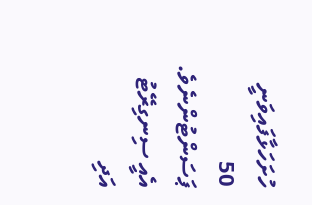ހުށަހަޅާފައިވަނީ 50 ޕަސަންޓުންނެވެ. އެއީ ސިނގިރޭޓު އަދި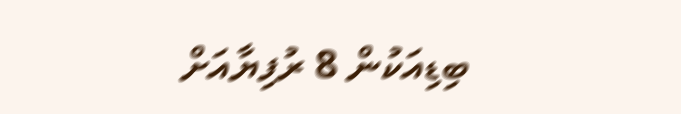ބިޑިއަކުން 8 ރުފިޔާއަށް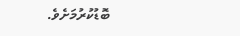ބޮޑުކުރުމަށެވެ.